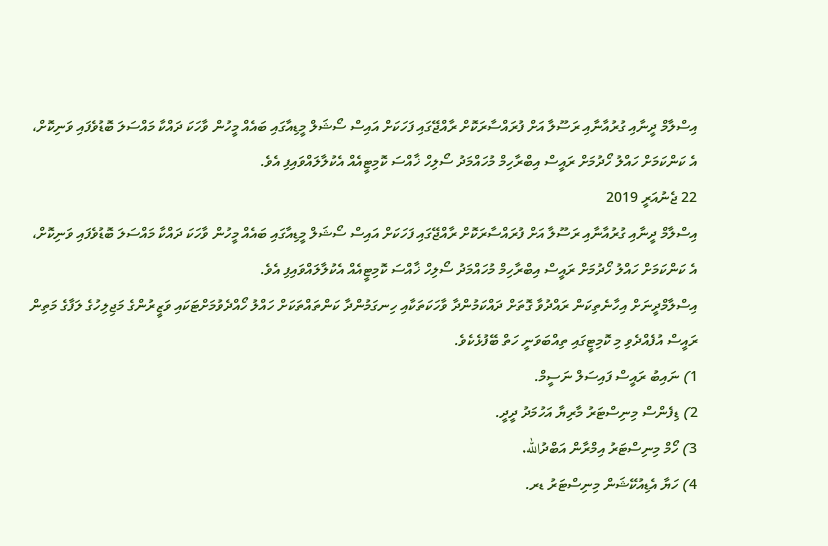އިސްލާމް ދީނާއި ގުރުއާނާއި ރަސޫލާ އަށް ފުރައްސާރަކޮށް ރާއްޖޭގައި ފަހަކަށް އައިސް ސޯޝަލް މީޑިއާގައި ބައެއް މީހުން ވާހަކަ ދައްކާ މައްސަލަ ބޮޑުވެފައި ވަނިކޮށް، އެ ކަންކަމަށް ހައްލު ހޯދުމަށް ރައީސް އިބްރާހިމް މުހައްމަދު ސޯލިހް ޚާއްސަ ކޮމިޓީއެއް އެކުލާލައްވައިފި އެވެ.
22 ޖެނުއަރީ 2019
އިސްލާމް ދީނާއި ގުރުއާނާއި ރަސޫލާ އަށް ފުރައްސާރަކޮށް ރާއްޖޭގައި ފަހަކަށް އައިސް ސޯޝަލް މީޑިއާގައި ބައެއް މީހުން ވާހަކަ ދައްކާ މައްސަލަ ބޮޑުވެފައި ވަނިކޮށް، އެ ކަންކަމަށް ހައްލު ހޯދުމަށް ރައީސް އިބްރާހިމް މުހައްމަދު ސޯލިހް ޚާއްސަ ކޮމިޓީއެއް އެކުލާލައްވައިފި އެވެ.
އިސްލާމްދީނަށް އިހާނެތިކަން ރައްދުވާ ގޮތަށް ދައްކަމުންދާ ވާހަކަތަކާއި ހިނގަމުންދާ ކަންތައްތަކަށް ހައްލު ހޯއްދެވުމަށްޓަކައި ވަޒީރުންގެ މަޖިލިހުގެ ލަފާގެ މަތިން ރައީސް އުފެއްދެވި މި ކޮމިޓީގައި ތިއްބަވަނީ ހަތް ބޭފުޅެކެވެ.
1) ނައިބު ރައީސް ފައިސަލް ނަސީމް.
2) ޑިފެންސް މިނިސްޓަރު މާރިޔާ އަހުމަދު ދީދީ.
3) ހޯމް މިނިސްޓަރު އިމްރާން އަބްދުالله.
4) ހަޔާ އެޑިއުކޭޝަން މިނިސްޓަރު ޑރ.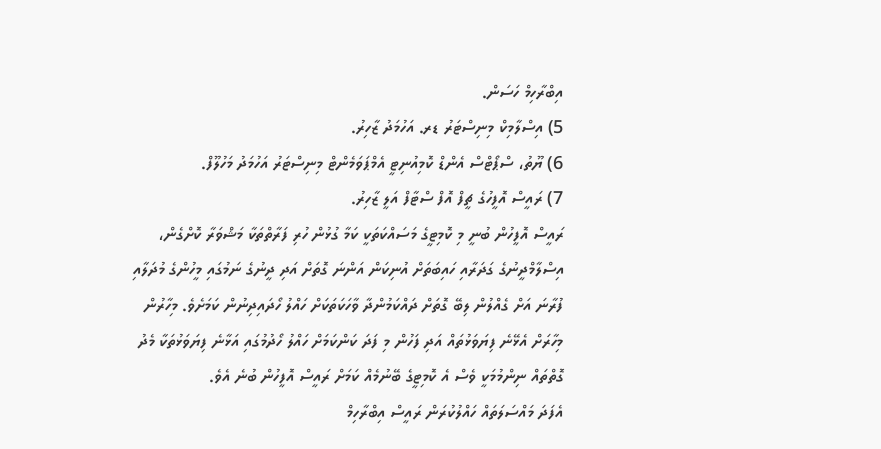އިބްރާހިމް ހަސަން.
5) އިސްލާމިކް މިނިސްޓަރު ޑރ. އަހުމަދު ޒާހިރު.
6) ޔޫތު، ސްޕޯޓްސް އެންޑް ކޮމިއުނިޓީ އެމްޕަވަމެންޓް މިނިސްޓަރު އަހުމަދު މަހުލޫފް.
7) ރައީސް އޮފީހުގެ ޗީފް އޮފް ސްޓާފް އަލީ ޒާހިރު.
ރައީސް އޮފީހުން ބުނީ މި ކޮމިޓީގެ މަސައްކަތަކީ ކަމާ ގުޅުން ހުރި ފަރާތްތަކާ މަޝްވަރާ ކޮށްގެން، އިސްލާމްދީނުގެ ގަދަރާއި ހައިބަތަށް އުނިކަން އަންނަ ގޮތަށް އަދި ދީނުގެ ނަމުގައި މީހުންގެ މުދަލާއި ފުރާނަ އަށް ގެއްލުން ލިބޭ ގޮތަށް ދައްކަމުންދާ ވާހަކަތަކަށް ހައްލު ހޯދައިދިނުން ކަމަށެވެ. މިހާރުން މިހާރަށް އެޅޭނެ ފިޔަވަޅުތައް އަދި ފަހުން މި ފަދަ ކަންކަމަށް ހައްލު ހޯދުމުގައި އަޅާނެ ފިޔަވަޅުތަކާ މެދު ގޮތްތައް ނިންމުމަކީ ވެސް އެ ކޮމިޓީގެ ބޭނުމެއް ކަމަށް ރައީސް އޮފީހުން ބުނެ އެވެ.
އެފަދަ މައްސަލަތައް ހައްލުކުރަން ރައީސް އިބްރާހިމް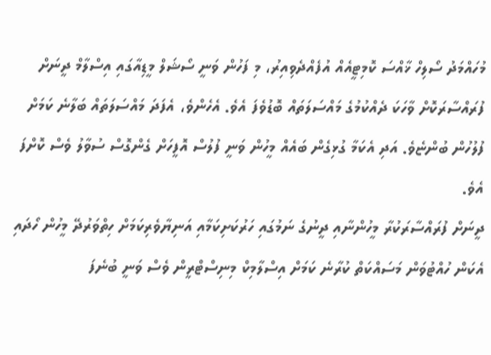މުހައްމަދު ސޯލިހް ޚާއްސަ ކޮމިޓީއެއް އުފެއްދެވިއިރު، މި ފަހުން ވަނީ ސޯޝަލް މީޑިއާގައި އިސްލާމް ދީނަށް ފުރައްސާރަކޮށް ވާހަކަ ދެއްކުމުގެ މައްސަލަތައް ބޮޑުވެފަ އެވެ. އެހެންވެ، އެފަދަ މައްސަލަތައް ބަލާނެ ކަމަށް ފުލުހުން ބުންޏެވެ. އަދި އެކަމާ ގުޅިގެން ބައެއް މީހުން ވަނީ ފުލުސް އޮފީހަށް ގެންގޮސް ސުވާލު ވެސް ކޮށްފަ އެވެ.
ދީނަށް ފުރައްސާރަކުރާ މީހުންނާއި ދީނުގެ ނަމުގައި ހަރުކަށިކަމާއި އަނިޔާވެރިކަމަށް ހިތްވަރުދޭ މީހުން ހޯދައި އެކަން ހުއްޓުވަން މަސައްކަތް ކުރާނެ ކަމަށް އިސްލާމިކް މިނިސްޓްރީން ވެސް ވަނީ ބުނެފަ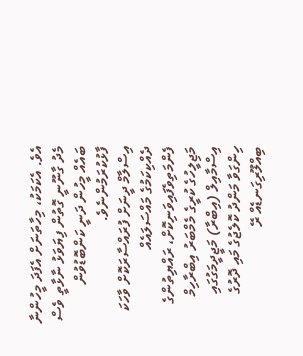އެވެ. އެކަމަކު، މިހާތަނަށް އެފަދަ މީހުންނާ މެދު ގާނޫނީ ގޮތުން ފިޔަވަޅު ނާޅާތީ ވެސް ބައެއް މީހުން ދަނީ ކަންބޮޑުވުން ފާޅުކުރަމުންނެވެ.
އިސްލާމް ދީނަށް ފުރައްސާރަކޮށް ވާހަކަ ދެއްކިކަމުގެ މައްސަލައެއް ފެންމަތިވެފައިވަނިކޮށް، ރައްޔިތުންގެ މަޖިލީހުގެ ކުރީގެ މެމްބަރު އިބްރާހިމް އިސްމާއިލް (އިބްރާ) މަޖީދީމަގުގައި ހިންގަވާ މަންދު ކޮލެޖުގެ މައި ދޮރުގެ ބިއްލޫރިގަނޑެއް ރޭ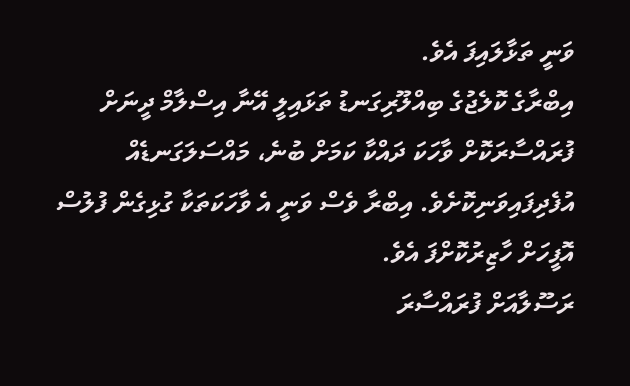ވަނީ ތަޅާލައިފަ އެވެ.
އިބްރާގެ ކޮލެޖުގެ ބިއްލޫރިގަނޑު ތަޅައިލީ އޭނާ އިސްލާމް ދީނަށް ފުރައްސާރަކޮށް ވާހަކަ ދައްކާ ކަމަށް ބުނެ، މައްސަލަގަނޑެއް އުފެދިފައިވަނިކޮށެވެ. އިބްރާ ވެސް ވަނީ އެ ވާހަކަތަކާ ގުޅިގެން ފުލުސް އޮފީހަށް ހާޒިރުކޮށްފަ އެވެ.
ރަސޫލާއަށް ފުރައްސާރަ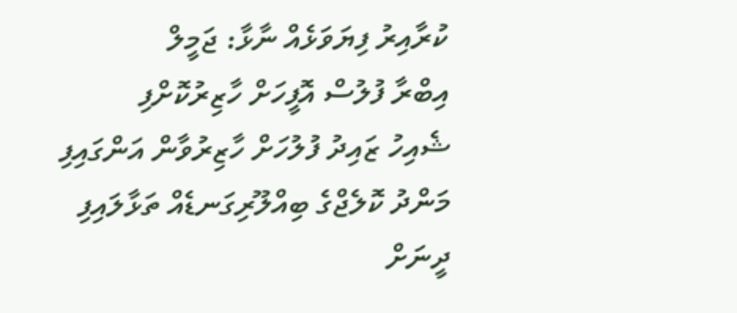ކުރާއިރު ފިޔަވަޅެއް ނާޅާ: ޖަމީލް
އިބްރާ ފުލުސް އޮފީހަށް ހާޒިރުކޮށްފި
ޝެއިހު ޒައިދު ފުލުހަށް ހާޒިރުވާން އަންގައިފި
މަންދު ކޮލެޖްގެ ބިއްލޫރިގަނޑެއް ތަޅާލައިފި
ދީނަށް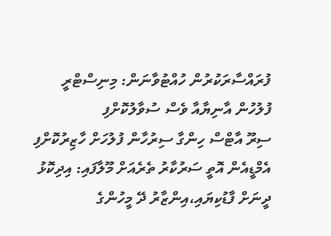ފުރައްސާރަކުރުން ހުއްޓުވާނަން: މިނިސްޓްރީ
ފުލުހުން އާނިޔާއާ ވެސް ސުވާލުކޮށްފި
ސިރޫ އާޓްސް ހިންގާ ސިރުހާން ފުލުހަށް ހާޒިރުކޮށްފި
އެމްޑީއެން އޮތީ ސަރުކާރު ތެރެއަށް މޫލާފައި: އިދިކޮޅު
ދީނަށް ފާޑުކިޔައި،އިންޒާރު ދޭ މީހުންގެ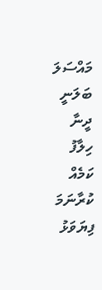މައްސަލަ ބަލަނީ
ދީނާ ހިލާފު ކަމެއް ކުރާނަމަ ފިޔަވަޅު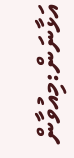އަޅާނަން:މިއުވާން